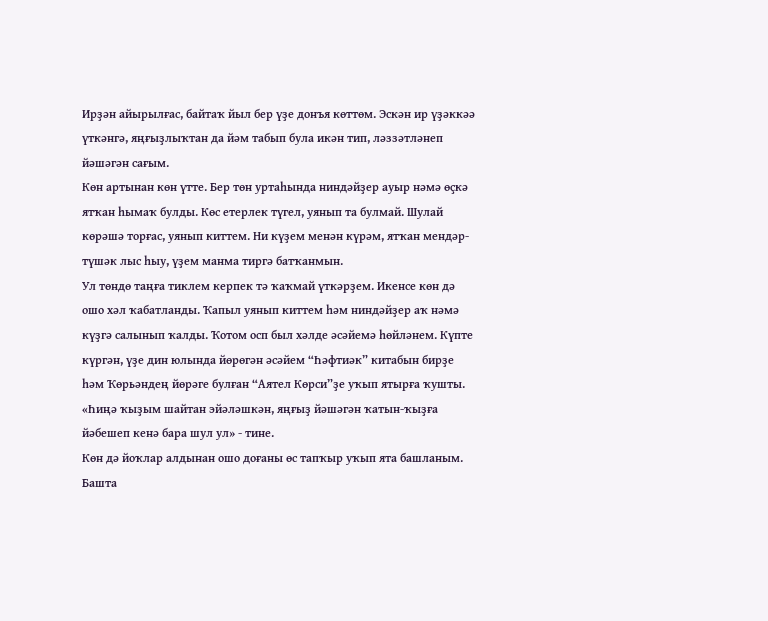Ирҙән айырылғас, байтаҡ йыл бер үҙе донъя көттөм. Эскән ир үҙәккәә үткәнгә, яңғыҙлыҡтан да йәм табып була икән тип, ләззәтләнеп йәшәгән сағым.
Көн артынан көн үтте. Бер төн уртаһында ниндәйҙер ауыр нәмә өҫкә ятҡан һымаҡ булды. Көс етерлек түгел, уянып та булмай. Шулай көрәшә торғас, уянып киттем. Ни күҙем менән күрәм, ятҡан мендәр-түшәк лыс һыу, үҙем манма тиргә батҡанмын.
Ул төндө таңға тиклем керпек тә ҡаҡмай үткәрҙем. Икенсе көн дә ошо хәл ҡабатланды. Ҡапыл уянып киттем һәм ниндәйҙер аҡ нәмә күҙгә салынып ҡалды. Ҡотом осп был хәлде әсәйемә һөйләнем. Күпте күргән, үҙе дин юлында йөрөгән әсәйем “Һәфтиәк” китабын бирҙе һәм Ҡөрьәндең йөрәге булған “Аятел Көрси”ҙе уҡып ятырға ҡушты. «Һиңә ҡыҙым шайтан эйәләшкән, яңғыҙ йәшәгән ҡатын-ҡыҙға йәбешеп кенә бара шул ул» - тине.
Көн дә йоҡлар алдынан ошо доғаны өс тапҡыр уҡып ята башланым. Башта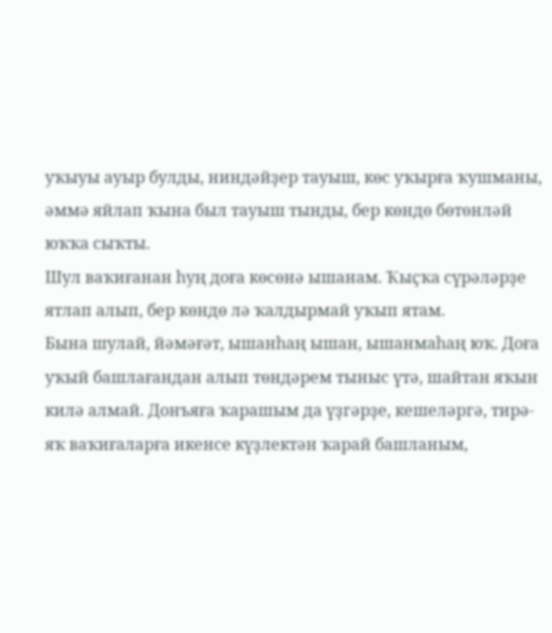уҡыуы ауыр булды, ниндәйҙер тауыш, көс уҡырға ҡушманы, әммә яйлап ҡына был тауыш тынды, бер көндө бөтөнләй юҡҡа сыҡты.
Шул ваҡиғанан һуң доға көсөнә ышанам. Ҡыҫҡа сүрәләрҙе ятлап алып, бер көндө лә ҡалдырмай уҡып ятам.
Бына шулай, йәмәғәт, ышанһаң ышан, ышанмаһаң юҡ. Доға уҡый башлағандан алып төндәрем тыныс үтә, шайтан яҡын килә алмай. Донъяға ҡарашым да үҙгәрҙе, кешеләргә, тирә-яҡ ваҡиғаларға икенсе күҙлектән ҡарай башланым,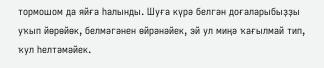тормошом да яйға һалынды. Шуға күрә белгән доғаларыбыҙҙы уҡып йөрөйөк, белмәгәнен өйрәнәйек, эй ул миңә ҡағылмай тип, ҡул һелтәмәйек.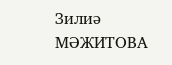Зилиә МӘЖИТОВА